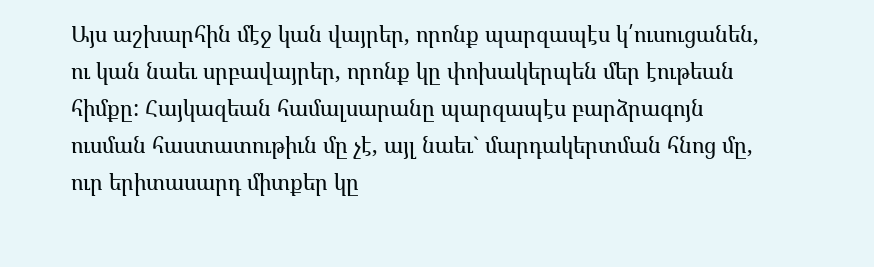Այս աշխարհին մէջ կան վայրեր, որոնք պարզապէս կ՛ուսուցանեն, ու կան նաեւ սրբավայրեր, որոնք կը փոխակերպեն մեր էութեան հիմքը: Հայկազեան համալսարանը պարզապէս բարձրագոյն ուսման հաստատութիւն մը չէ, այլ նաեւ` մարդակերտման հնոց մը, ուր երիտասարդ միտքեր կը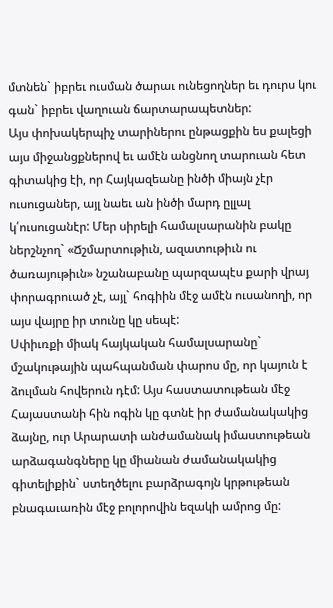մտնեն` իբրեւ ուսման ծարաւ ունեցողներ եւ դուրս կու գան` իբրեւ վաղուան ճարտարապետներ:
Այս փոխակերպիչ տարիներու ընթացքին ես քալեցի այս միջանցքներով եւ ամէն անցնող տարուան հետ գիտակից էի, որ Հայկազեանը ինծի միայն չէր ուսուցաներ, այլ նաեւ ան ինծի մարդ ըլլալ կ՛ուսուցանէր: Մեր սիրելի համալսարանին բակը ներշնչող` «Ճշմարտութիւն, ազատութիւն ու ծառայութիւն» նշանաբանը պարզապէս քարի վրայ փորագրուած չէ, այլ` հոգիին մէջ ամէն ուսանողի, որ այս վայրը իր տունը կը սեպէ:
Սփիւռքի միակ հայկական համալսարանը` մշակութային պահպանման փարոս մը, որ կայուն է ձուլման հովերուն դէմ: Այս հաստատութեան մէջ Հայաստանի հին ոգին կը գտնէ իր ժամանակակից ձայնը, ուր Արարատի անժամանակ իմաստութեան արձագանգները կը միանան ժամանակակից գիտելիքին` ստեղծելու բարձրագոյն կրթութեան բնագաւառին մէջ բոլորովին եզակի ամրոց մը: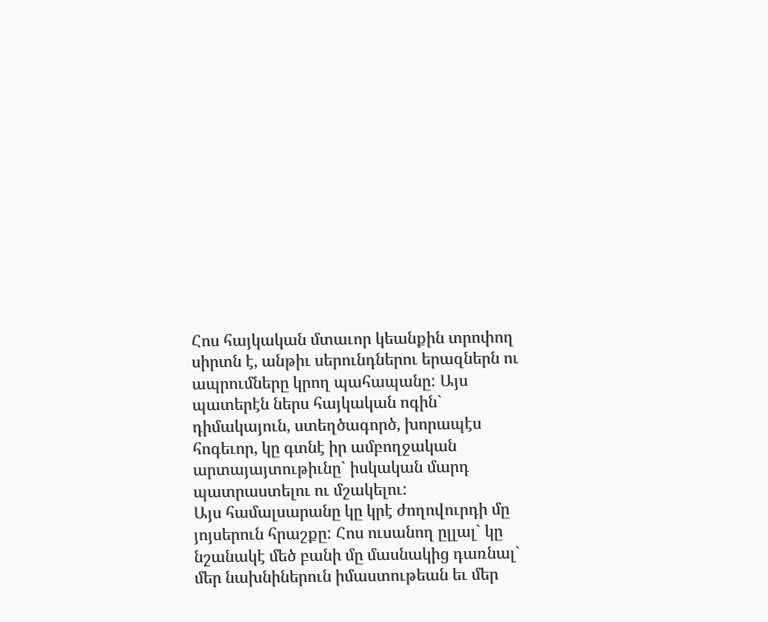Հոս հայկական մտաւոր կեանքին տրոփող սիրտն է, անթիւ սերունդներու երազներն ու ապրումները կրող պահապանը: Այս պատերէն ներս հայկական ոգին` դիմակայուն, ստեղծագործ, խորապէս հոգեւոր, կը գտնէ իր ամբողջական արտայայտութիւնը` իսկական մարդ պատրաստելու ու մշակելու:
Այս համալսարանը կը կրէ ժողովուրդի մը յոյսերուն հրաշքը: Հոս ուսանող ըլլալ` կը նշանակէ մեծ բանի մը մասնակից դառնալ` մեր նախնիներուն իմաստութեան եւ մեր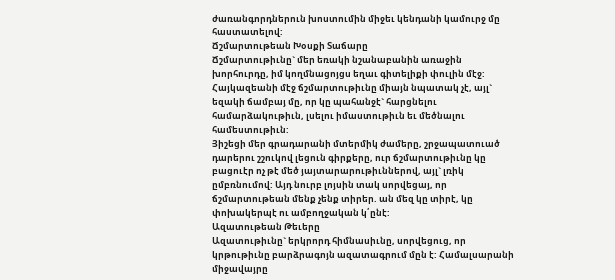ժառանգորդներուն խոստումին միջեւ կենդանի կամուրջ մը հաստատելով:
Ճշմարտութեան Խօսքի Տաճարը
Ճշմարտութիւնը` մեր եռակի նշանաբանին առաջին խորհուրդը, իմ կողմնացոյցս եղաւ գիտելիքի փուլին մէջ: Հայկազեանի մէջ ճշմարտութիւնը միայն նպատակ չէ, այլ` եզակի ճամբայ մը, որ կը պահանջէ` հարցնելու համարձակութիւն, լսելու իմաստութիւն եւ մեծնալու համեստութիւն:
Յիշեցի մեր գրադարանի մտերմիկ ժամերը, շրջապատուած դարերու շշուկով լեցուն գիրքերը, ուր ճշմարտութիւնը կը բացուէր ոչ թէ մեծ յայտարարութիւններով, այլ` լռիկ ըմբռնումով: Այդ նուրբ լոյսին տակ սորվեցայ, որ ճշմարտութեան մենք չենք տիրեր. ան մեզ կը տիրէ, կը փոխակերպէ ու ամբողջական կ՛ընէ:
Ազատութեան Թեւերը
Ազատութիւնը` երկրորդ հիմնասիւնը, սորվեցուց, որ կրթութիւնը բարձրագոյն ազատագրում մըն է: Համալսարանի միջավայրը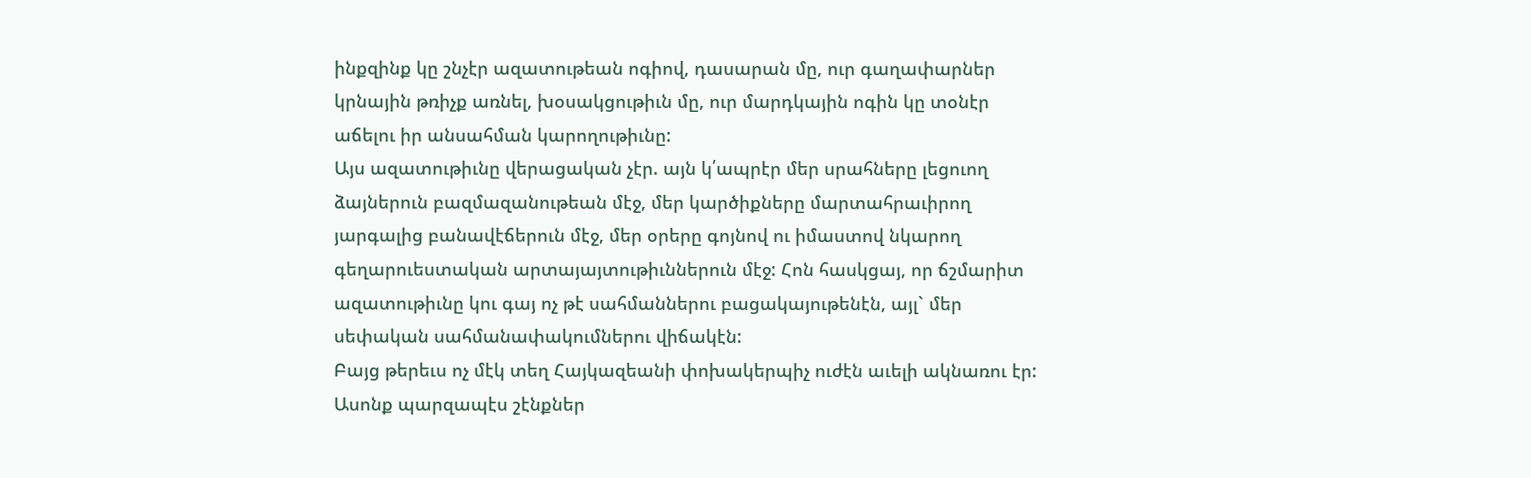ինքզինք կը շնչէր ազատութեան ոգիով, դասարան մը, ուր գաղափարներ կրնային թռիչք առնել, խօսակցութիւն մը, ուր մարդկային ոգին կը տօնէր աճելու իր անսահման կարողութիւնը:
Այս ազատութիւնը վերացական չէր. այն կ՛ապրէր մեր սրահները լեցուող ձայներուն բազմազանութեան մէջ, մեր կարծիքները մարտահրաւիրող յարգալից բանավէճերուն մէջ, մեր օրերը գոյնով ու իմաստով նկարող գեղարուեստական արտայայտութիւններուն մէջ: Հոն հասկցայ, որ ճշմարիտ ազատութիւնը կու գայ ոչ թէ սահմաններու բացակայութենէն, այլ` մեր սեփական սահմանափակումներու վիճակէն:
Բայց թերեւս ոչ մէկ տեղ Հայկազեանի փոխակերպիչ ուժէն աւելի ակնառու էր: Ասոնք պարզապէս շէնքներ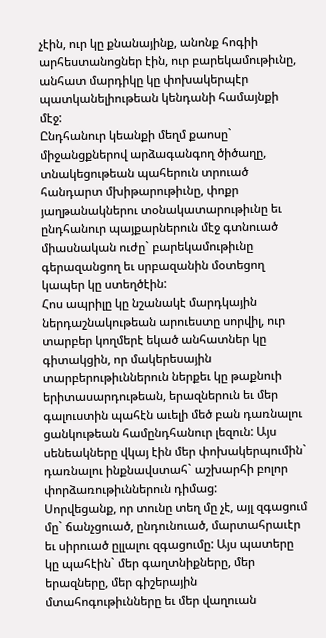չէին, ուր կը քնանայինք, անոնք հոգիի արհեստանոցներ էին, ուր բարեկամութիւնը, անհատ մարդիկը կը փոխակերպէր պատկանելիութեան կենդանի համայնքի մէջ:
Ընդհանուր կեանքի մեղմ քաոսը` միջանցքներով արձագանգող ծիծաղը, տնակեցութեան պահերուն տրուած հանդարտ մխիթարութիւնը, փոքր յաղթանակներու տօնակատարութիւնը եւ ընդհանուր պայքարներուն մէջ գտնուած միասնական ուժը` բարեկամութիւնը գերազանցող եւ սրբազանին մօտեցող կապեր կը ստեղծէին:
Հոս ապրիլը կը նշանակէ մարդկային ներդաշնակութեան արուեստը սորվիլ, ուր տարբեր կողմերէ եկած անհատներ կը գիտակցին, որ մակերեսային տարբերութիւններուն ներքեւ կը թաքնուի երիտասարդութեան, երազներուն եւ մեր գալուստին պահէն աւելի մեծ բան դառնալու ցանկութեան համընդհանուր լեզուն: Այս սենեակները վկայ էին մեր փոխակերպումին` դառնալու ինքնավստահ` աշխարհի բոլոր փորձառութիւններուն դիմաց:
Սորվեցանք, որ տունը տեղ մը չէ, այլ զգացում մը` ճանչցուած, ընդունուած, մարտահրաւէր եւ սիրուած ըլլալու զգացումը: Այս պատերը կը պահէին` մեր գաղտնիքները, մեր երազները, մեր գիշերային մտահոգութիւնները եւ մեր վաղուան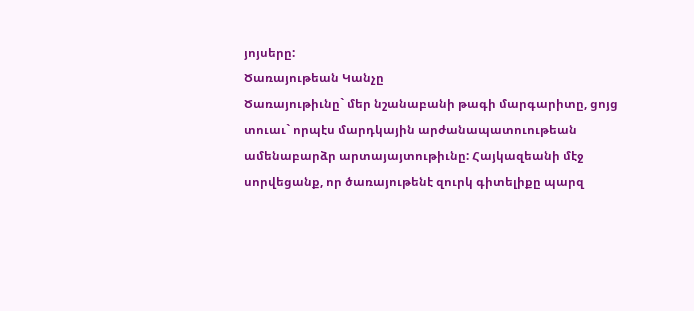յոյսերը:
Ծառայութեան Կանչը
Ծառայութիւնը` մեր նշանաբանի թագի մարգարիտը, ցոյց տուաւ` որպէս մարդկային արժանապատուութեան ամենաբարձր արտայայտութիւնը: Հայկազեանի մէջ սորվեցանք, որ ծառայութենէ զուրկ գիտելիքը պարզ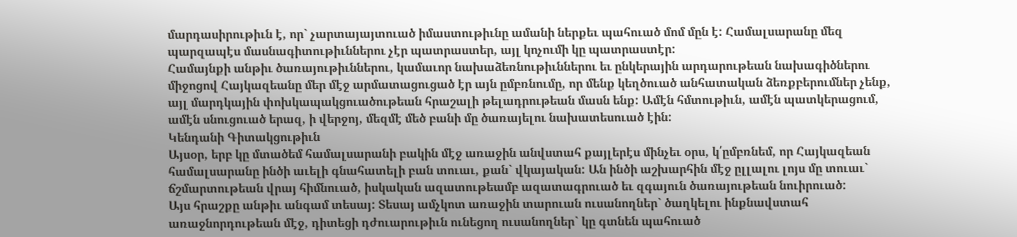մարդասիրութիւն է, որ` չարտայայտուած իմաստութիւնը ամանի ներքեւ պահուած մոմ մըն է: Համալսարանը մեզ պարզապէս մասնագիտութիւններու չէր պատրաստեր, այլ կոչումի կը պատրաստէր:
Համայնքի անթիւ ծառայութիւններու, կամաւոր նախաձեռնութիւններու եւ ընկերային արդարութեան նախագիծներու միջոցով Հայկազեանը մեր մէջ արմատացուցած էր այն ըմբռնումը, որ մենք կեղծուած անհատական ձեռքբերումներ չենք, այլ մարդկային փոխկապակցուածութեան հրաշալի թելադրութեան մասն ենք: Ամէն հմտութիւն, ամէն պատկերացում, ամէն սնուցուած երազ, ի վերջոյ, մեզմէ մեծ բանի մը ծառայելու նախատեսուած էին:
Կենդանի Գիտակցութիւն
Այսօր, երբ կը մտածեմ համալսարանի բակին մէջ առաջին անվստահ քայլերէս մինչեւ օրս, կ՛ըմբռնեմ, որ Հայկազեան համալսարանը ինծի աւելի գնահատելի բան տուաւ, քան` վկայական: Ան ինծի աշխարհին մէջ ըլլալու լոյս մը տուաւ` ճշմարտութեան վրայ հիմնուած, իսկական ազատութեամբ ազատագրուած եւ զգայուն ծառայութեան նուիրուած:
Այս հրաշքը անթիւ անգամ տեսայ: Տեսայ ամչկոտ առաջին տարուան ուսանողներ` ծաղկելու ինքնավստահ առաջնորդութեան մէջ, դիտեցի դժուարութիւն ունեցող ուսանողներ` կը գտնեն պահուած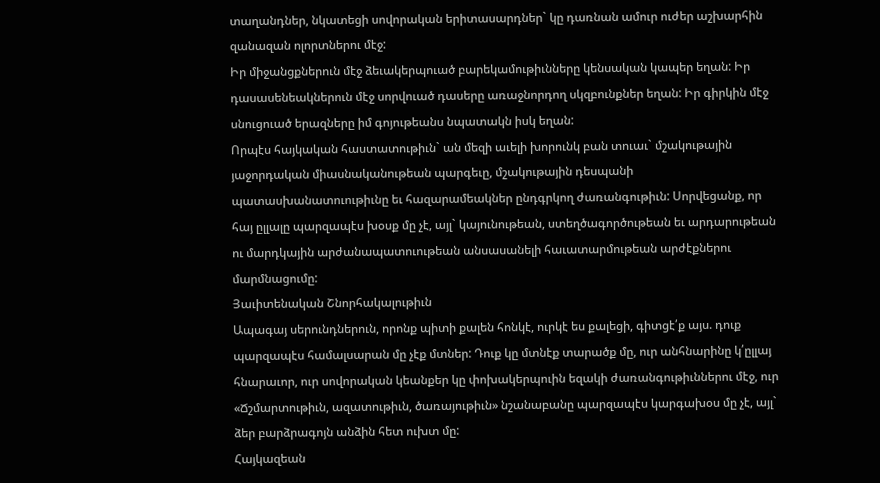տաղանդներ, նկատեցի սովորական երիտասարդներ` կը դառնան ամուր ուժեր աշխարհին զանազան ոլորտներու մէջ:
Իր միջանցքներուն մէջ ձեւակերպուած բարեկամութիւնները կենսական կապեր եղան: Իր դասասենեակներուն մէջ սորվուած դասերը առաջնորդող սկզբունքներ եղան: Իր գիրկին մէջ սնուցուած երազները իմ գոյութեանս նպատակն իսկ եղան:
Որպէս հայկական հաստատութիւն` ան մեզի աւելի խորունկ բան տուաւ` մշակութային յաջորդական միասնականութեան պարգեւը, մշակութային դեսպանի պատասխանատուութիւնը եւ հազարամեակներ ընդգրկող ժառանգութիւն: Սորվեցանք, որ հայ ըլլալը պարզապէս խօսք մը չէ, այլ` կայունութեան, ստեղծագործութեան եւ արդարութեան ու մարդկային արժանապատուութեան անսասանելի հաւատարմութեան արժէքներու մարմնացումը:
Յաւիտենական Շնորհակալութիւն
Ապագայ սերունդներուն, որոնք պիտի քալեն հոնկէ, ուրկէ ես քալեցի, գիտցէ՛ք այս. դուք պարզապէս համալսարան մը չէք մտներ: Դուք կը մտնէք տարածք մը, ուր անհնարինը կ՛ըլլայ հնարաւոր, ուր սովորական կեանքեր կը փոխակերպուին եզակի ժառանգութիւններու մէջ, ուր «Ճշմարտութիւն, ազատութիւն, ծառայութիւն» նշանաբանը պարզապէս կարգախօս մը չէ, այլ` ձեր բարձրագոյն անձին հետ ուխտ մը:
Հայկազեան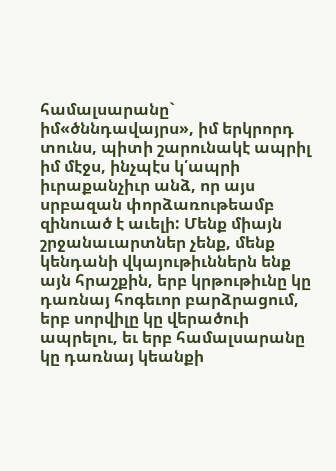համալսարանը` իմ«ծննդավայրս», իմ երկրորդ տունս, պիտի շարունակէ ապրիլ իմ մէջս, ինչպէս կ՛ապրի իւրաքանչիւր անձ, որ այս սրբազան փորձառութեամբ զինուած է աւելի: Մենք միայն շրջանաւարտներ չենք, մենք կենդանի վկայութիւններն ենք այն հրաշքին, երբ կրթութիւնը կը դառնայ հոգեւոր բարձրացում, երբ սորվիլը կը վերածուի ապրելու, եւ երբ համալսարանը կը դառնայ կեանքի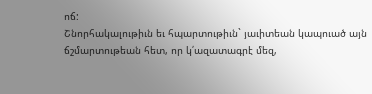ոճ:
Շնորհակալութիւն եւ հպարտութիւն` յաւիտեան կապուած այն ճշմարտութեան հետ, որ կ՛ազատագրէ մեզ,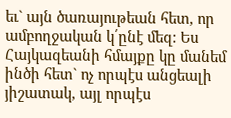եւ` այն ծառայութեան հետ, որ ամբողջական կ՛ընէ մեզ: Ես Հայկազեանի հմայքը կը մանեմ ինծի հետ` ոչ որպէս անցեալի յիշատակ, այլ որպէս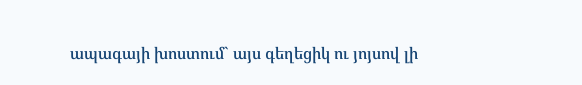ապագայի խոստում` այս գեղեցիկ ու յոյսով լի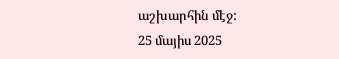աշխարհին մէջ:
25 մայիս 2025